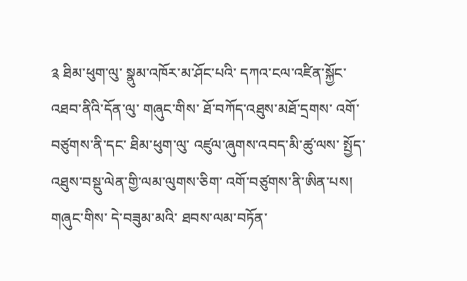༉ ཐིམ་ཕུག་ལུ་ སྣུམ་འཁོར་མ་ཤོང་པའི་ དཀའ་ངལ་འཛིན་སྐྱོང་འཐབ་ནིའི་དོན་ལུ་ གཞུང་གིས་ ཐོ་བཀོད་འཐུས་མཐོ་དྲགས་ འགོ་བཙུགས་ནི་དང་ ཐིམ་ཕུག་ལུ་ འཛུལ་ཞུགས་འབད་མི་ཚུ་ལས་ སྤྱོད་འཐུས་བསྡུ་ལེན་གྱི་ལམ་ལུགས་ཅིག་ འགོ་བཙུགས་ནི་ཨིན་པས།
གཞུང་གིས་ དེ་བཟུམ་མའི་ ཐབས་ལམ་བཏོན་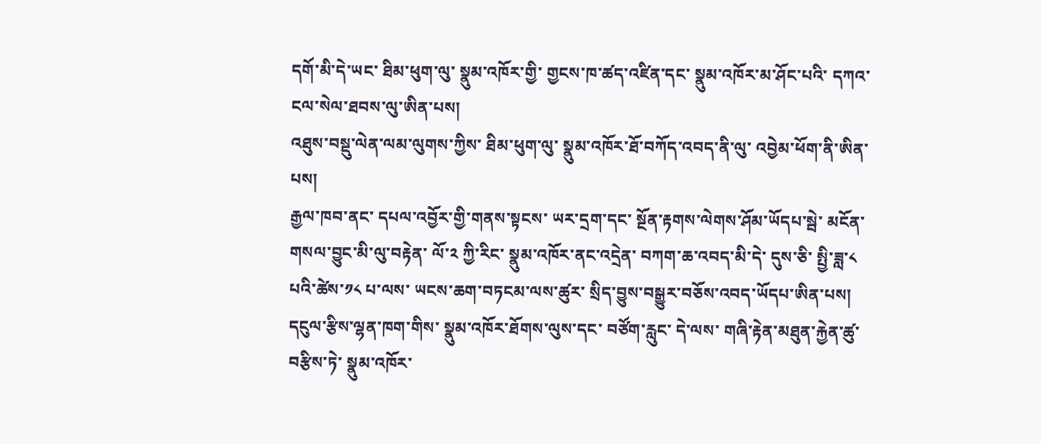དགོ་མི་དེ་ཡང་ ཐིམ་ཕུག་ལུ་ སྣུམ་འཁོར་གྱི་ གྱངས་ཁ་ཚད་འཛིན་དང་ སྣུམ་འཁོར་མ་ཤོང་པའི་ དཀའ་ངལ་སེལ་ཐབས་ལུ་ཨིན་པས།
འཐུས་བསྡུ་ལེན་ལམ་ལུགས་ཀྱིས་ ཐིམ་ཕུག་ལུ་ སྣུམ་འཁོར་ཐོ་བཀོད་འབད་ནི་ལུ་ འབྱེམ་ཕོག་ནི་ཨིན་པས།
རྒྱལ་ཁབ་ནང་ དཔལ་འབྱོར་གྱི་གནས་སྟངས་ ཡར་དྲག་དང་ སྔོན་རྟགས་ལེགས་ཤོམ་ཡོདཔ་སྦེ་ མངོན་གསལ་བྱུང་མི་ལུ་བརྟེན་ ལོ་༢ ཀྱི་རིང་ སྣུམ་འཁོར་ནང་འདྲེན་ བཀག་ཆ་འབད་མི་དེ་ དུས་ཅི་ སྤྱི་ཟླ་༨ པའི་ཚེས་༡༨ པ་ལས་ ཡངས་ཆག་བཏངམ་ལས་ཚུར་ སྲིད་བྱུས་བསྒྱུར་བཅོས་འབད་ཡོདཔ་ཨིན་པས།
དངུལ་རྩིས་ལྷན་ཁག་གིས་ སྣུམ་འཁོར་ཐོགས་ལུས་དང་ བཙོག་རླུང་ དེ་ལས་ གཞི་རྟེན་མཐུན་རྐྱེན་ཚུ་བརྩིས་ཏེ་ སྣུམ་འཁོར་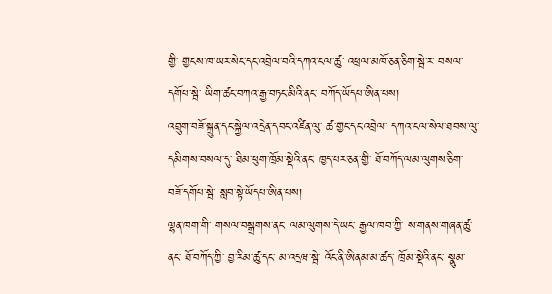གྱི་ གྱངས་ཁ་ཡར་སེང་དང་འབྲེལ་བའི་དཀའ་ངལ་ཚུ་ འཕྲལ་མཁོ་ཅན་ཅིག་སྦེ་ར་ བསལ་དགོཔ་སྦེ་ ཡིག་ཚང་བཀའ་རྒྱ་བཏང་མིའི་ནང་ བཀོད་ཡོདཔ་ཨིན་པས།
འབྲུག་བཟོ་སྐྲུན་དང་སྐྱེལ་འདྲེན་དབང་འཛིན་ལུ་ ཚ་གྱང་དང་འབྲེལ་ དཀའ་ངལ་སེལ་ཐབས་ལུ་ དམིགས་བསལ་དུ་ ཐིམ་ཕུག་ཁྲོམ་སྡེའི་ནང་ ཁྱད་པར་ཅན་གྱི་ ཐོ་བཀོད་ལམ་ལུགས་ཅིག་ བཟོ་དགོཔ་སྦེ་ སླབ་སྟེ་ཡོདཔ་ཨིན་པས།
ལྷན་ཁག་གི་ གསལ་བསྒྲགས་ནང་ ལམ་ལུགས་དེ་ཡང་ རྒྱལ་ཁབ་ཀྱི་ ས་གནས་གཞན་ཚུ་ནང་ ཐོ་བཀོད་ཀྱི་ བྱ་རིམ་ཚུ་དང་ མ་འདྲཝ་སྦེ་ འོང་ནི་ཨིནམ་མ་ཚད་ ཁྲོམ་སྡེའི་ནང་ སྣུམ་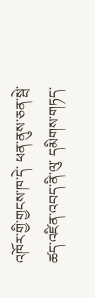འཁོར་གྱི་གྱངས་ཁ་དེ་ ཕན་ནུས་ཅན་སྦེ་ ཚད་འཛིན་འབད་ནི་ལུ་ དམིགས་གཏད་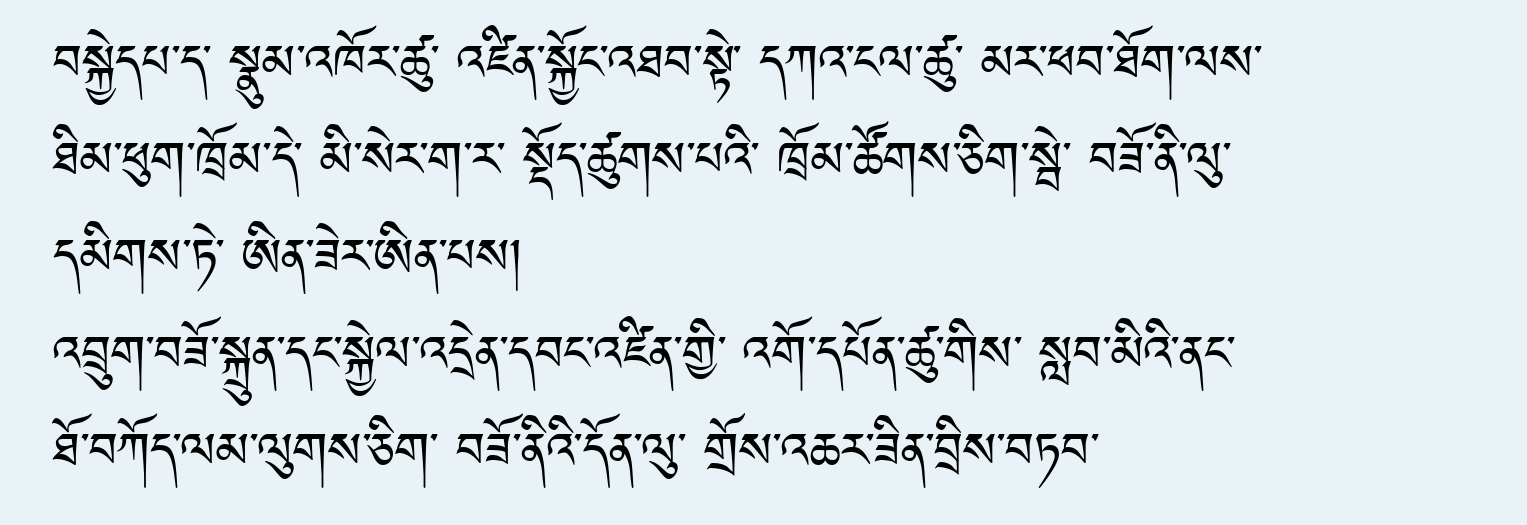བསྐྱེདཔ་ད་ སྣུམ་འཁོར་ཚུ་ འཛིན་སྐྱོང་འཐབ་སྟེ་ དཀའ་ངལ་ཚུ་ མར་ཕབ་ཐོག་ལས་ ཐིམ་ཕུག་ཁྲོམ་དེ་ མི་སེར་ག་ར་ སྡོད་ཚུགས་པའི་ ཁྲོམ་ཚོགས་ཅིག་སྦེ་ བཟོ་ནི་ལུ་དམིགས་ཏེ་ ཨིན་ཟེར་ཨིན་པས།
འབྲུག་བཟོ་སྐྲུན་དང་སྐྱེལ་འདྲེན་དབང་འཛིན་གྱི་ འགོ་དཔོན་ཚུ་གིས་ སླབ་མིའི་ནང་ ཐོ་བཀོད་ལམ་ལུགས་ཅིག་ བཟོ་ནིའི་དོན་ལུ་ གྲོས་འཆར་ཟིན་བྲིས་བཏབ་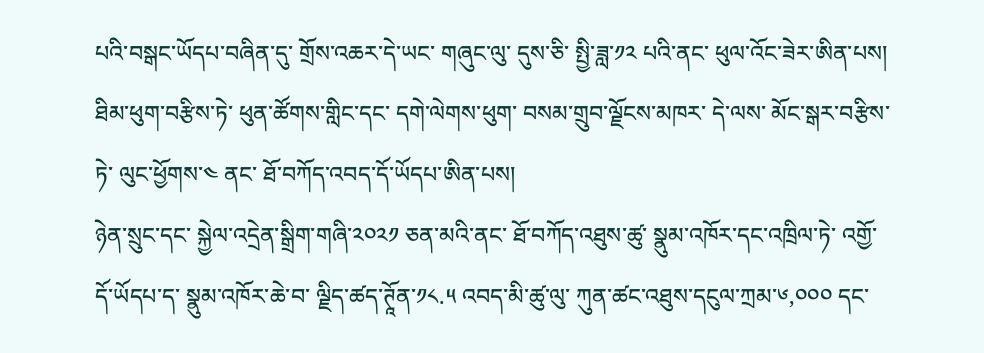པའི་བསྒང་ཡོདཔ་བཞིན་དུ་ གྲོས་འཆར་དེ་ཡང་ གཞུང་ལུ་ དུས་ཅི་ སྤྱི་ཟླ་༡༢ པའི་ནང་ ཕུལ་འོང་ཟེར་ཨིན་པས།
ཐིམ་ཕུག་བརྩིས་ཏེ་ ཕུན་ཚོགས་གླིང་དང་ དགེ་ལེགས་ཕུག་ བསམ་གྲུབ་ལྗོངས་མཁར་ དེ་ལས་ མོང་སྒར་བརྩིས་ཏེ་ ལུང་ཕྱོགས་༤ ནང་ ཐོ་བཀོད་འབད་དོ་ཡོདཔ་ཨིན་པས།
ཉེན་སྲུང་དང་ སྐྱེལ་འདྲེན་སྒྲིག་གཞི་༢༠༢༡ ཅན་མའི་ནང་ ཐོ་བཀོད་འཐུས་ཚུ་ སྣུམ་འཁོར་དང་འཁྲིལ་ཏེ་ འགྱོ་དོ་ཡོདཔ་ད་ སྣུམ་འཁོར་ཆེ་བ་ ལྗིད་ཚད་ཊཱོན་༡༨.༥ འབད་མི་ཚུ་ལུ་ ཀུན་ཚང་འཐུས་དངུལ་ཀྲམ་༦,༠༠༠ དང་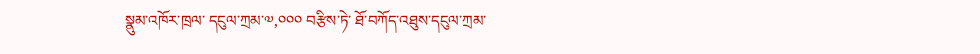སྣུམ་འཁོར་ཁྲལ་ དངུལ་ཀྲམ་༧,༠༠༠ བརྩིས་ཏེ་ ཐོ་བཀོད་འཐུས་དངུལ་ཀྲམ་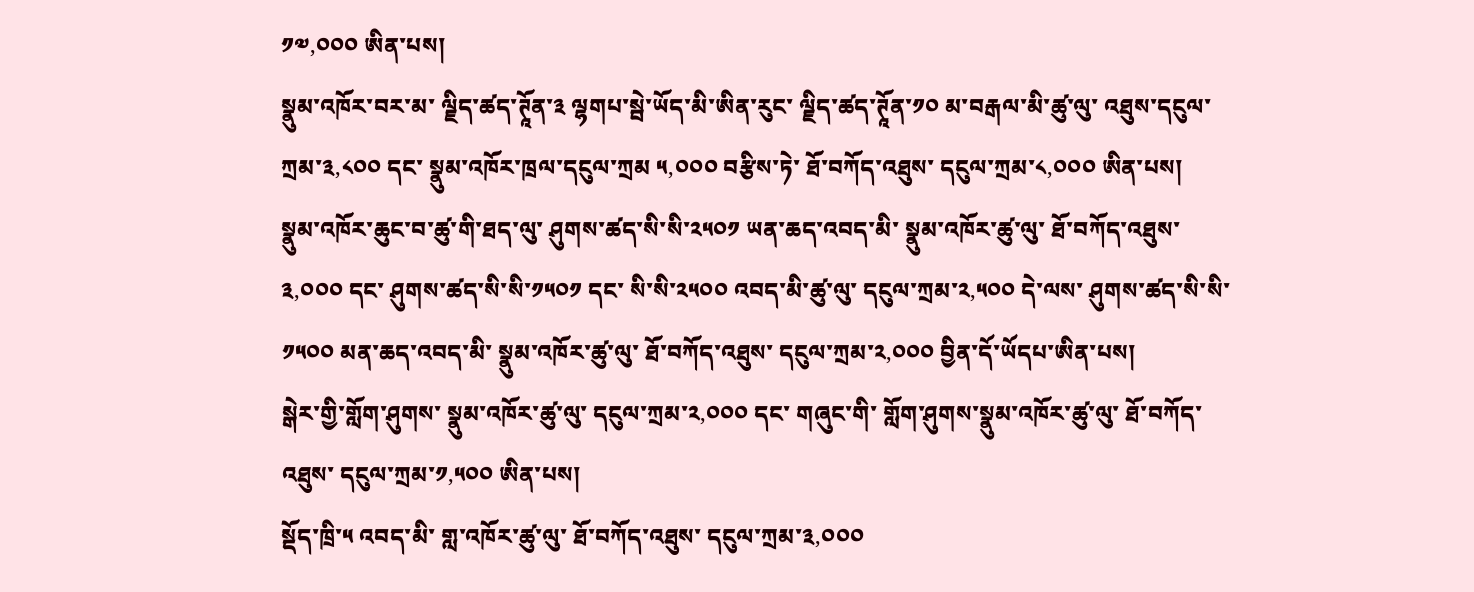༡༧,༠༠༠ ཨིན་པས།
སྣུམ་འཁོར་བར་མ་ ལྗིད་ཚད་ཊཱོན་༣ ལྷགཔ་སྦེ་ཡོད་མི་ཨིན་རུང་ ལྗིད་ཚད་ཊཱོན་༡༠ མ་བརྒལ་མི་ཚུ་ལུ་ འཐུས་དངུལ་ཀྲམ་༣,༨༠༠ དང་ སྣུམ་འཁོར་ཁྲལ་དངུལ་ཀྲམ ༥,༠༠༠ བརྩིས་ཏེ་ ཐོ་བཀོད་འཐུས་ དངུལ་ཀྲམ་༨,༠༠༠ ཨིན་པས།
སྣུམ་འཁོར་ཆུང་བ་ཚུ་གི་ཐད་ལུ་ ཤུགས་ཚད་སི་སི་༢༥༠༡ ཡན་ཆད་འབད་མི་ སྣུམ་འཁོར་ཚུ་ལུ་ ཐོ་བཀོད་འཐུས་༣,༠༠༠ དང་ ཤུགས་ཚད་སི་སི་༡༥༠༡ དང་ སི་སི་༢༥༠༠ འབད་མི་ཚུ་ལུ་ དངུལ་ཀྲམ་༢,༥༠༠ དེ་ལས་ ཤུགས་ཚད་སི་སི་༡༥༠༠ མན་ཆད་འབད་མི་ སྣུམ་འཁོར་ཚུ་ལུ་ ཐོ་བཀོད་འཐུས་ དངུལ་ཀྲམ་༢,༠༠༠ བྱིན་དོ་ཡོདཔ་ཨིན་པས།
སྒེར་གྱི་གློག་ཤུགས་ སྣུམ་འཁོར་ཚུ་ལུ་ དངུལ་ཀྲམ་༢,༠༠༠ དང་ གཞུང་གི་ གློག་ཤུགས་སྣུམ་འཁོར་ཚུ་ལུ་ ཐོ་བཀོད་འཐུས་ དངུལ་ཀྲམ་༡,༥༠༠ ཨིན་པས།
སྡོད་ཁྲི་༥ འབད་མི་ གླ་འཁོར་ཚུ་ལུ་ ཐོ་བཀོད་འཐུས་ དངུལ་ཀྲམ་༣,༠༠༠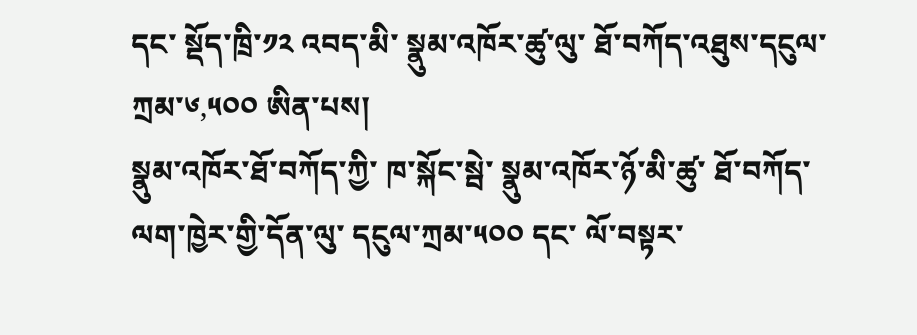དང་ སྡོད་ཁྲི་༡༢ འབད་མི་ སྣུམ་འཁོར་ཚུ་ལུ་ ཐོ་བཀོད་འཐུས་དངུལ་ཀྲམ་༦,༥༠༠ ཨིན་པས།
སྣུམ་འཁོར་ཐོ་བཀོད་ཀྱི་ ཁ་སྐོང་སྦེ་ སྣུམ་འཁོར་ཉོ་མི་ཚུ་ ཐོ་བཀོད་ལག་ཁྱེར་གྱི་དོན་ལུ་ དངུལ་ཀྲམ་༥༠༠ དང་ ལོ་བསྟར་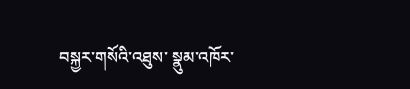བསྐྱར་གསོའི་འཐུས་ སྣུམ་འཁོར་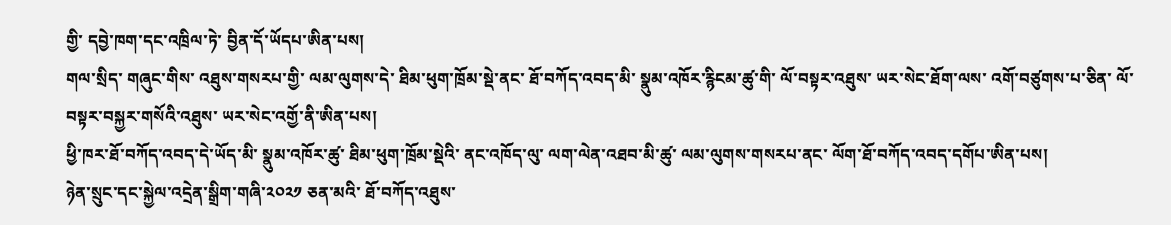གྱི་ དབྱེ་ཁག་དང་འཁྲིལ་ཏེ་ བྱིན་དོ་ཡོདཔ་ཨིན་པས།
གལ་སྲིད་ གཞུང་གིས་ འཐུས་གསརཔ་གྱི་ ལམ་ལུགས་དེ་ ཐིམ་ཕུག་ཁྲོམ་སྡེ་ནང་ ཐོ་བཀོད་འབད་མི་ སྣུམ་འཁོར་རྙིངམ་ཚུ་གི་ ལོ་བསྟར་འཐུས་ ཡར་སེང་ཐོག་ལས་ འགོ་བཙུགས་པ་ཅིན་ ལོ་བསྟར་བསྐྱར་གསོའི་འཐུས་ ཡར་སེང་འགྱོ་ནི་ཨིན་པས།
ཕྱི་ཁར་ཐོ་བཀོད་འབད་དེ་ཡོད་མི་ སྣུམ་འཁོར་ཚུ་ ཐིམ་ཕུག་ཁྲོམ་སྡེའི་ ནང་འཁོད་ལུ་ ལག་ལེན་འཐབ་མི་ཚུ་ ལམ་ལུགས་གསརཔ་ནང་ ལོག་ཐོ་བཀོད་འབད་དགོཔ་ཨིན་པས།
ཉེན་སྲུང་དང་སྐྱེལ་འདྲེན་སྒྲིག་གཞི་༢༠༢༡ ཅན་མའི་ ཐོ་བཀོད་འཐུས་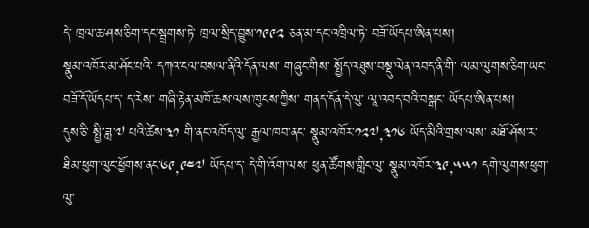དེ་ ཁྲལ་ཆ་ཤས་ཅིག་དང་སྦྲགས་ཏེ་ ཁྲལ་སྲིད་བྱུས་༡༩༩༢ ཅན་མ་དང་འཁྲིལ་ཏེ་ བཟོ་ཡོདཔ་ཨིན་པས།
སྣུམ་འཁོར་མ་ཤོང་པའི་ དཀའ་ངལ་བསལ་ནིའི་དོན་ལས་ གཞུང་གིས་ སྤྱོད་འཐུས་བསྡུ་ལེན་འབད་ནི་གི་ ལམ་ལུགས་ཅིག་ཡང་ བཟོ་དོ་ཡོདཔ་ད་ ད་རེས་ གཞི་རྟེན་མཁོ་ཆས་ལས་ཁུངས་ཀྱིས་ གནད་དོན་དེ་ལུ་ ལཱ་འབད་བའི་བསྒང་ ཡོདཔ་ཨིན་པས།
དུས་ཅི་ སྤྱི་ཟླ་༧ པའི་ཚེས་༣༡ གི་ནང་འཁོད་ལུ་ རྒྱལ་ཁབ་ནང་ སྣུམ་འཁོར་༡༢༧,༣༡༦ ཡོད་མིའི་གྲས་ལས་ མཐོ་ཤོས་ར་ ཐིམ་ཕུག་ལུང་ཕྱོགས་ནང་༦༩,༩༤༧ ཡོདཔ་ད་ དེ་གི་འོག་ལས་ ཕུན་ཚོགས་གླིང་ལུ་ སྣུམ་འཁོར་༣༩,༥༥༡ དགེ་ལུགས་ཕུག་ལུ་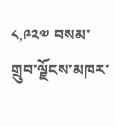༨,༩༢༧ བསམ་གྲུབ་ལྗོངས་མཁར་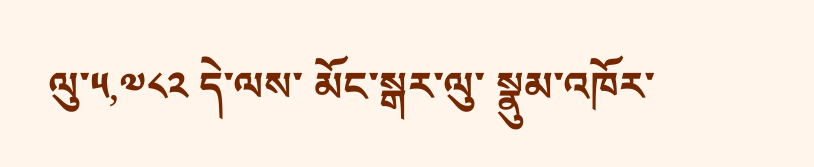ལུ་༥,༧༨༢ དེ་ལས་ མོང་སྒར་ལུ་ སྣུམ་འཁོར་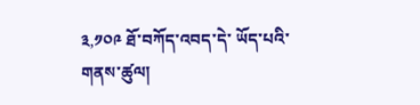༣,༡༠༩ ཐོ་བཀོད་འབད་དེ་ ཡོད་པའི་གནས་ཚུལ།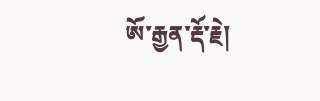ཨོ་རྒྱན་རྡོ་རྗེ།